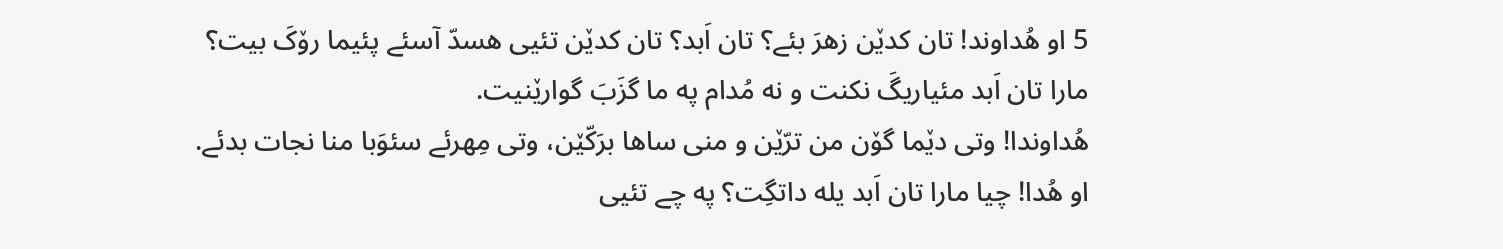5 او هُداوند! تان کدێن زهرَ بئے؟ تان اَبد؟ تان کدێن تئیی هسدّ آسئے پئیما رۆکَ بیت؟
مارا تان اَبد مئیاریگَ نکنت و نه مُدام په ما گزَبَ گوارێنیت.
هُداوندا! وتی دێما گۆن من ترّێن و منی ساها برَکّێن، وتی مِهرئے سئوَبا منا نجات بدئے.
او هُدا! چیا مارا تان اَبد یله داتگِت؟ په چے تئیی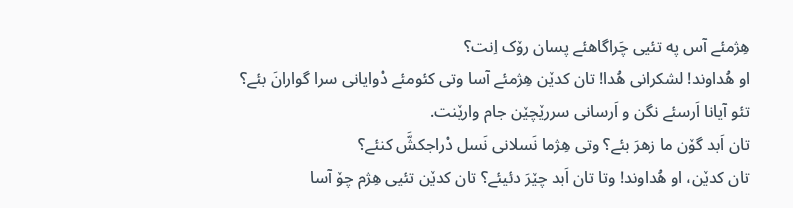هِژمئے آس په تئیی چَراگاهئے پسان رۆک اِنت؟
او هُداوند! لشکرانی هُدا! تان کدێن هِژمئے آسا وتی کئومئے دْوایانی سرا گوارانَ بئے؟
تئو آیانا اَرسئے نگن و اَرسانی سررێچێن جام وارێنت.
تان اَبد گۆن ما زهرَ بئے؟ وتی هِژما نَسلانی نَسل دْراجکشَّ کنئے؟
تان کدێن، او هُداوند! وتا تان اَبد چێرَ دئیئے؟ تان کدێن تئیی هِژم چۆ آسا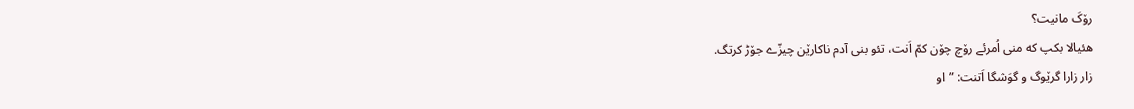رۆکَ مانیت؟
هئیالا بکپ که منی اُمرئے رۆچ چۆن کمّ اَنت، تئو بنی آدم ناکارێن چیزّے جۆڑ کرتگ.
زار زارا گرێوگ و گوَشگا اَتنت: ”او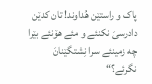پاک و راستێن هُداوند! تان کدێن دادرسیَ نکنئے و مئے هۆنئے بێرا چه زمینئے سرا نِشتگێنانَ نگرئے؟“